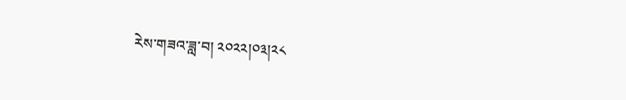རེས་གཟའ་ཟླ་བ། ༢༠༢༢།༠༣།༢༨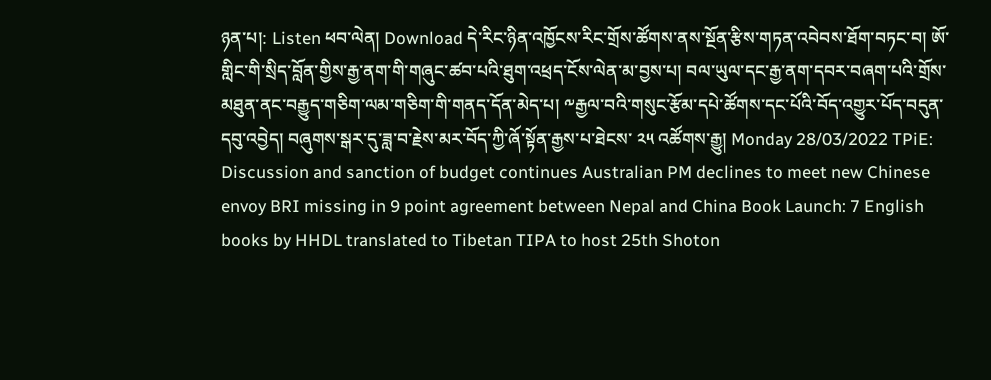ཉན་པ།: Listen ཕབ་ལེན། Download དེ་རིང་ཉིན་འཁྱོངས་རིང་གྲོས་ཚོགས་ནས་སྔོན་རྩིས་གཏན་འབེབས་ཐོག་བཏང་བ། ཨོ་གླིང་གི་སྲིད་བློན་གྱིས་རྒྱ་ནག་གི་གཞུང་ཚབ་པའི་ཐུག་འཕྲད་ངོས་ལེན་མ་བྱས་པ། བལ་ཡུལ་དང་རྒྱ་ནག་དབར་བཞག་པའི་གྲོས་མཐུན་ནང་བརྒྱུད་གཅིག་ལམ་གཅིག་གི་གནད་དོན་མེད་པ། ༸རྒྱལ་བའི་གསུང་རྩོམ་དཔེ་ཚོགས་དང་པོའི་བོད་འགྱུར་པོད་བདུན་དབུ་འབྱེད། བཞུགས་སྒར་དུ་ཟླ་བ་རྗེས་མར་བོད་ཀྱི་ཞོ་སྟོན་རྒྱས་པ་ཐེངས་ ༢༥ འཚོགས་རྒྱུ། Monday 28/03/2022 TPiE: Discussion and sanction of budget continues Australian PM declines to meet new Chinese envoy BRI missing in 9 point agreement between Nepal and China Book Launch: 7 English books by HHDL translated to Tibetan TIPA to host 25th Shoton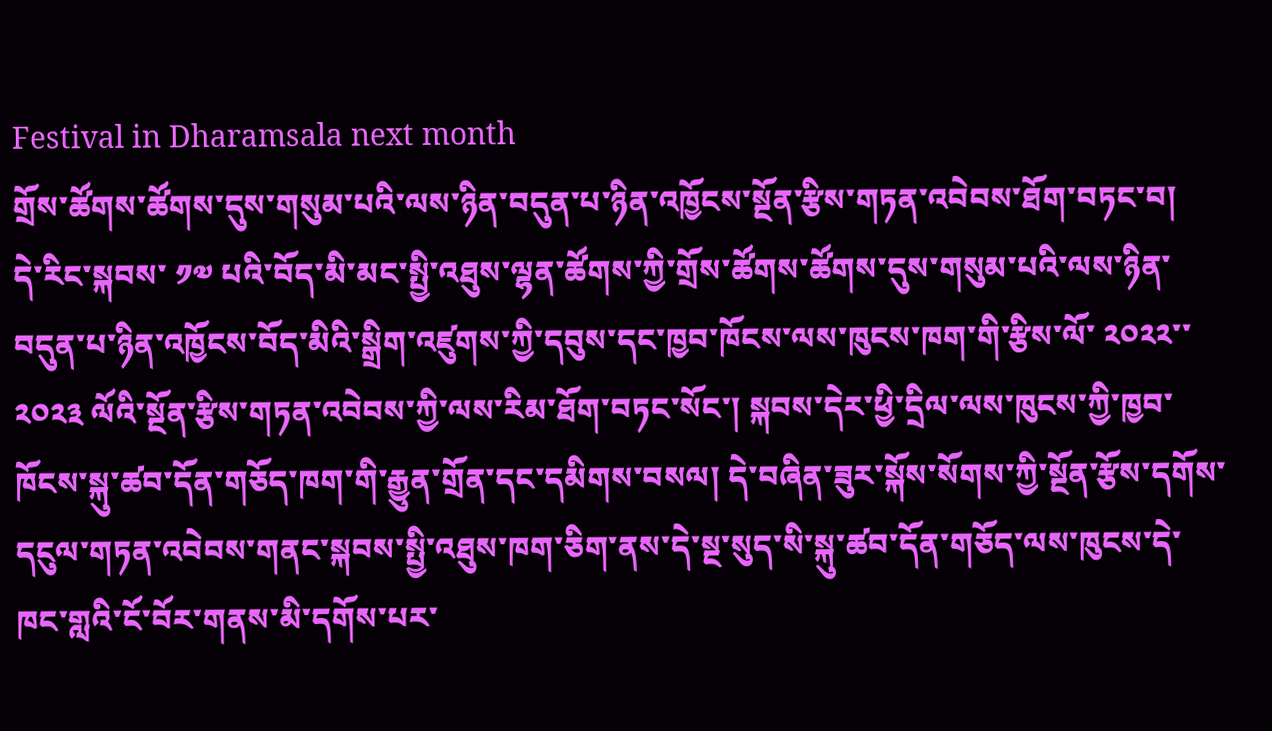Festival in Dharamsala next month
གྲོས་ཚོགས་ཚོགས་དུས་གསུམ་པའི་ལས་ཉིན་བདུན་པ་ཉིན་འཁྱོངས་སྔོན་རྩིས་གཏན་འབེབས་ཐོག་བཏང་བ།
དེ་རིང་སྐབས་ ༡༧ པའི་བོད་མི་མང་སྤྱི་འཐུས་ལྷན་ཚོགས་ཀྱི་གྲོས་ཚོགས་ཚོགས་དུས་གསུམ་པའི་ལས་ཉིན་བདུན་པ་ཉིན་འཁྱོངས་བོད་མིའི་སྒྲིག་འཛུགས་ཀྱི་དབུས་དང་ཁྱབ་ཁོངས་ལས་ཁུངས་ཁག་གི་རྩིས་ལོ་ ༢༠༢༢་་༢༠༢༣ ལོའི་སྔོན་རྩིས་གཏན་འབེབས་ཀྱི་ལས་རིམ་ཐོག་བཏང་སོང་། སྐབས་དེར་ཕྱི་དྲིལ་ལས་ཁུངས་ཀྱི་ཁྱབ་ཁོངས་སྐུ་ཚབ་དོན་གཅོད་ཁག་གི་རྒྱུན་གྲོན་དང་དམིགས་བསལ། དེ་བཞིན་ཟུར་སྐོས་སོགས་ཀྱི་སྔོན་རྩོས་དགོས་དངུལ་གཏན་འབེབས་གནང་སྐབས་སྤྱི་འཐུས་ཁག་ཅིག་ནས་དེ་སྔ་སུད་སི་སྐུ་ཚབ་དོན་གཅོད་ལས་ཁུངས་དེ་ཁང་གླའི་ངོ་བོར་གནས་མི་དགོས་པར་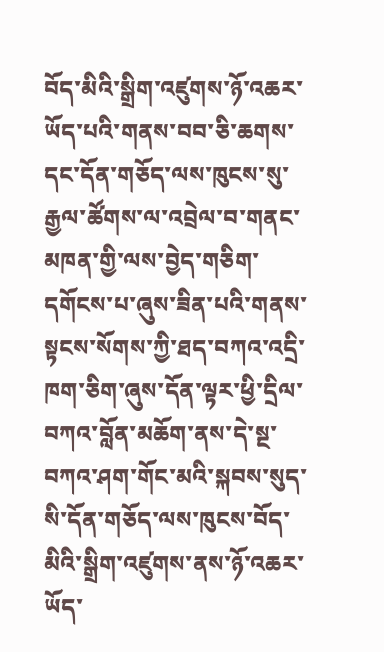བོད་མིའི་སྒྲིག་འཛུགས་ཉོ་འཆར་ཡོད་པའི་གནས་བབ་ཅི་ཆགས་དང་དོན་གཅོད་ལས་ཁུངས་སུ་རྒྱལ་ཚོགས་ལ་འབྲེལ་བ་གནང་མཁན་གྱི་ལས་བྱེད་གཅིག་དགོངས་པ་ཞུས་ཟིན་པའི་གནས་སྟངས་སོགས་ཀྱི་ཐད་བཀའ་འདྲི་ཁག་ཅིག་ཞུས་དོན་ལྟར་ཕྱི་དྲིལ་བཀའ་བློན་མཆོག་ནས་དེ་སྔ་བཀའ་ཤག་གོང་མའི་སྐབས་སུད་སི་དོན་གཅོད་ལས་ཁུངས་བོད་མིའི་སྒྲིག་འཛུགས་ནས་ཉོ་འཆར་ཡོད་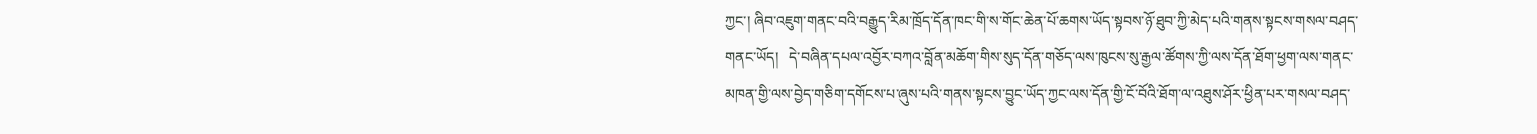ཀྱང་། ཞིབ་འཇུག་གནང་བའི་བརྒྱུད་རིམ་ཁྲོད་དོན་ཁང་གི་ས་གོང་ཆེན་པོ་ཆགས་ཡོད་སྟབས་ཉོ་ཐུབ་ཀྱི་མེད་པའི་གནས་སྟངས་གསལ་བཤད་གནང་ཡོད།   དེ་བཞིན་དཔལ་འབྱོར་བཀའ་བློན་མཆོག་གིས་སུད་དོན་གཅོད་ལས་ཁུངས་སུ་རྒྱལ་ཚོགས་ཀྱི་ལས་དོན་ཐོག་ཕྱག་ལས་གནང་མཁན་གྱི་ལས་བྱེད་གཅིག་དགོངས་པ་ཞུས་པའི་གནས་སྟངས་བྱུང་ཡོད་ཀྱང་ལས་དོན་གྱི་ངོ་བོའི་ཐོག་ལ་འཐུས་ཤོར་ཕྱིན་པར་གསལ་བཤད་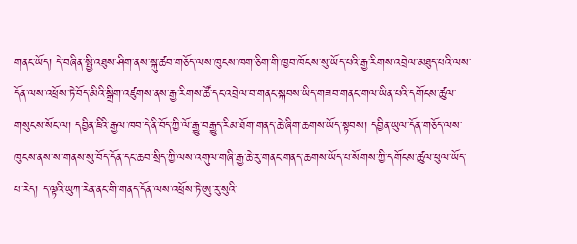གནང་ཡོད། དེ་བཞིན་སྤྱི་འཐུས་ཤིག་ནས་སྐུ་ཚབ་གཅོད་ལས་ཁུངས་ཁག་ཅིག་གི་ཁྱབ་ཁོངས་སུ་ཡོད་པའི་རྒྱ་རིགས་འབྲེལ་མཐུད་པའི་ལས་དོན་ལས་འཕྲོས་ཏེ་བོད་མིའི་སྒྲིག་འཛུགས་ནས་རྒྱ་རིགས་ཚོ་དང་འབྲེལ་བ་གནང་སྐབས་ཡིད་གཟབ་གནང་གལ་ཡིན་པའི་དགོངས་ཚུལ་གསུངས་སོང་ལ། དབྱིན་ཇིའི་རྒྱལ་ཁབ་དེ་ནི་བོད་ཀྱི་ལོ་རྒྱུ་བརྒྱུད་རིམ་ཐོག་གནད་ཆེ་ཞིག་ཆགས་ཡོད་སྟབས། དབྱིན་ཡུལ་དོན་གཅོད་ལས་ཁུངས་ནས་ས་གནས་སུ་བོད་དོན་དང་ཆབ་སྲིད་ཀྱི་ལས་འགུལ་གཞི་རྒྱ་ཆེ་རུ་གནང་གནད་ཆགས་ཡོད་པ་སོགས་ཀྱི་དགོངས་ཚུལ་ཕུལ་ཡོད་པ་རེད། ད་ལྟའི་ཡུཀ་རེན་ནང་གི་གནད་དོན་ལས་འཕྲོས་ཏེ་ཨུ་རུ་སུའི་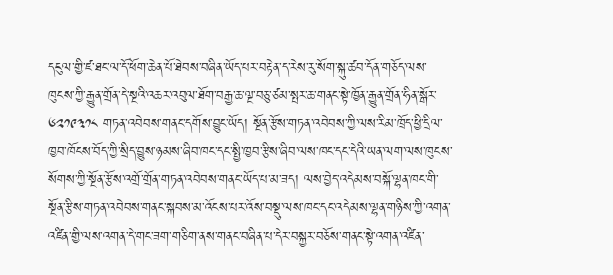དངུལ་གྱི་ཛ་ཐང་ལ་དོ་ཕོག་ཆེན་པོ་ཐེབས་བཞིན་ཡོད་པར་བརྟེན་ད་རེས་རུ་སོག་སྐུ་ཚབ་དོན་གཅོད་ལས་ཁུངས་ཀྱི་རྒྱུན་གྲོན་དེ་སྔའི་འཆར་འབུལ་ཐོག་བརྒྱ་ཆ་ལྔ་བཅུ་ཙམ་སྤར་ཆ་གནང་སྟེ་ཁྱོན་རྒྱུན་གྲོན་ཧིན་སྒོར་ ༦༢༡༩༣༡༨ གཏན་འབེབས་གནང་དགོས་བྱུང་ཡོད། སྔོན་རྩོས་གཏན་འབེབས་ཀྱི་ལས་རིམ་ཁྲོད་ཕྱི་དྲིལ་ཁྱབ་ཁོངས་བོད་ཀྱི་སྲིད་བྱུས་ཉམས་ཞིབ་ཁང་དང་སྤྱི་ཁྱབ་རྩིས་ཞིབ་ལས་ཁང་དང་དེའི་ཡན་ལག་ལས་ཁུངས་སོགས་ཀྱི་སྔོན་རྩོས་འགྲོ་གྲོན་གཏན་འབེབས་གནང་ཡོད་པ་མ་ཟད། ལས་བྱེད་འདེམས་བསྐོ་ལྷན་ཁང་གི་སྔོན་རྩིས་གཏན་འབེབས་གནང་སྐབས་མ་འོངས་པར་འོས་བསྡུ་ལས་ཁང་དང་འདེམས་ལྷན་གཉིས་ཀྱི་འགན་འཛིན་གྱི་ལས་འགན་དེ་གང་ཟག་གཅིག་ནས་གནང་བཞིན་པ་དེར་བསྐྱར་བཅོས་གནང་སྟེ་འགན་འཛིན་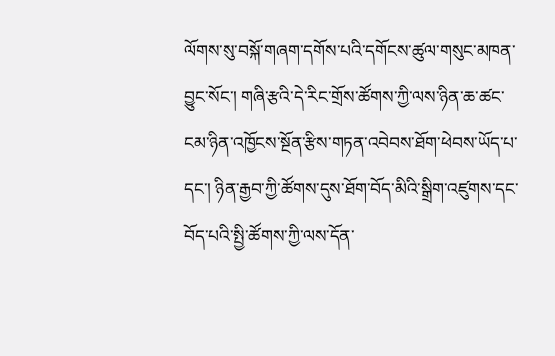ལོགས་སུ་བསྐོ་གཞག་དགོས་པའི་དགོངས་ཚུལ་གསུང་མཁན་བྱུང་སོང་། གཞི་རྩའི་དེ་རིང་གྲོས་ཚོགས་ཀྱི་ལས་ཉིན་ཆ་ཚང་ངམ་ཉིན་འཁྱོངས་སྔོན་རྩིས་གཏན་འབེབས་ཐོག་ཕེབས་ཡོད་པ་དང་། ཉིན་རྒྱབ་ཀྱི་ཚོགས་དུས་ཐོག་བོད་མིའི་སྒྲིག་འཛུགས་དང་བོད་པའི་སྤྱི་ཚོགས་ཀྱི་ལས་དོན་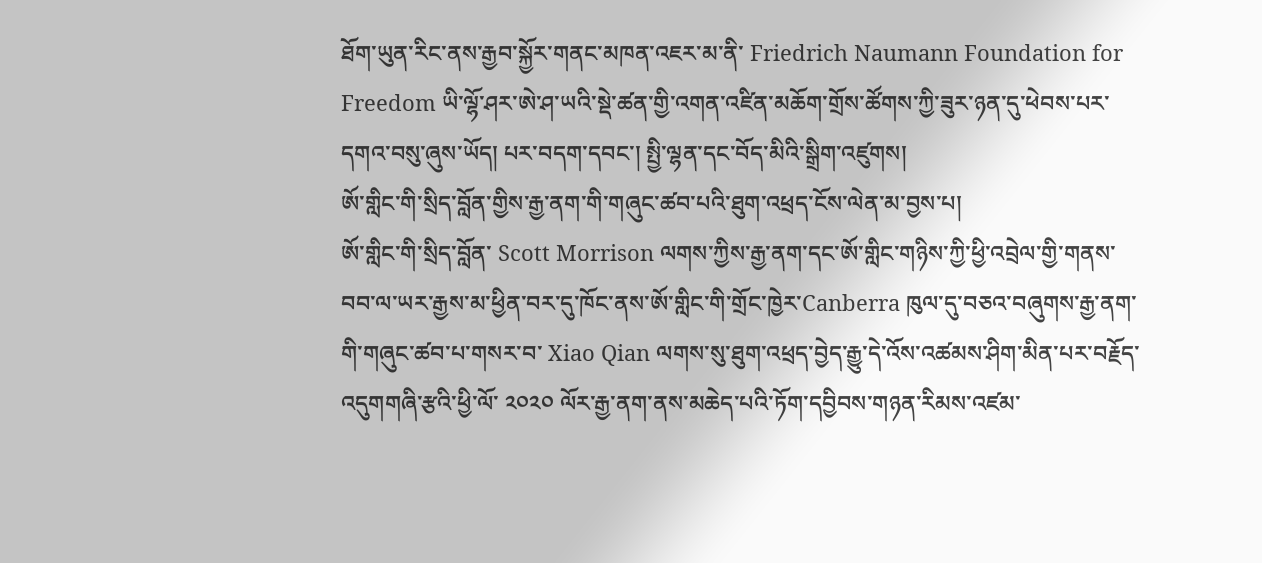ཐོག་ཡུན་རིང་ནས་རྒྱབ་སྐྱོར་གནང་མཁན་འཇར་མ་ནི་ Friedrich Naumann Foundation for Freedom ཡི་ལྷོ་ཤར་ཨེ་ཤ་ཡའི་སྡེ་ཚན་གྱི་འགན་འཛིན་མཆོག་གྲོས་ཚོགས་ཀྱི་ཟུར་ཉན་དུ་ཕེབས་པར་དགའ་བསུ་ཞུས་ཡོད། པར་བདག་དབང་། སྤྱི་ལྷན་དང་བོད་མིའི་སྒྲིག་འཛུགས།
ཨོ་གླིང་གི་སྲིད་བློན་གྱིས་རྒྱ་ནག་གི་གཞུང་ཚབ་པའི་ཐུག་འཕྲད་ངོས་ལེན་མ་བྱས་པ།
ཨོ་གླིང་གི་སྲིད་བློན་ Scott Morrison ལགས་ཀྱིས་རྒྱ་ནག་དང་ཨོ་གླིང་གཉིས་ཀྱི་ཕྱི་འབྲེལ་གྱི་གནས་བབ་ལ་ཡར་རྒྱས་མ་ཕྱིན་བར་དུ་ཁོང་ནས་ཨོ་གླིང་གི་གྲོང་ཁྱེར་Canberra ཁུལ་དུ་བཅའ་བཞུགས་རྒྱ་ནག་གི་གཞུང་ཚབ་པ་གསར་བ་ Xiao Qian ལགས་སུ་ཐུག་འཕྲད་བྱེད་རྒྱུ་དེ་འོས་འཚམས་ཤིག་མིན་པར་བརྗོད་འདུགགཞི་རྩའི་ཕྱི་ལོ་ ༢༠༢༠ ལོར་རྒྱ་ནག་ནས་མཆེད་པའི་ཏོག་དབྱིབས་གཉན་རིམས་འཛམ་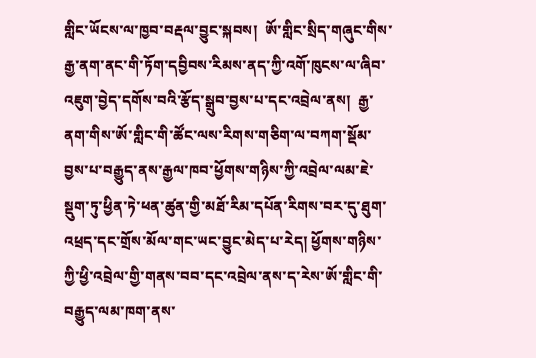གླིང་ཡོངས་ལ་ཁྱབ་བརྡལ་བྱུང་སྐབས།  ཨོ་གླིང་སྲིད་གཞུང་གིས་རྒྱ་ནག་ནང་གི་ཏོག་དབྱིབས་རིམས་ནད་ཀྱི་འགོ་ཁུངས་ལ་ཞིབ་འཇུག་བྱེད་དགོས་བའི་རྩོད་སྒྲུབ་བྱས་པ་དང་འབྲེལ་ནས།  རྒྱ་ནག་གིས་ཨོ་གླིང་གི་ཚོང་ལས་རིགས་གཅིག་ལ་བཀག་སྡོམ་བྱས་པ་བརྒྱུད་ནས་རྒྱལ་ཁབ་ཕྱོགས་གཉིས་ཀྱི་འབྲེལ་ལམ་ཇེ་སྡུག་ཏུ་ཕྱིན་ཏེ་ཕན་ཚུན་གྱི་མཐོ་རིམ་དཔོན་རིགས་བར་དུ་ཐུག་འཕྲད་དང་གྲོས་མོལ་གང་ཡང་བྱུང་མེད་པ་རེད། ཕྱོགས་གཉིས་ཀྱི་ཕྱི་འབྲེལ་གྱི་གནས་བབ་དང་འབྲེལ་ནས་ད་རེས་ཨོ་གླིང་གི་བརྒྱུད་ལམ་ཁག་ནས་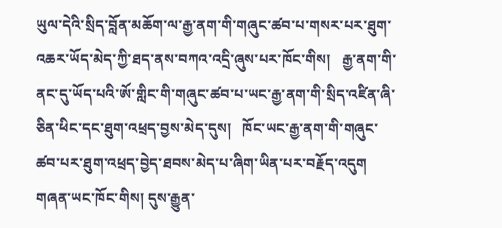ཡུལ་དེའི་སྲིད་བློན་མཆོག་ལ་རྒྱ་ནག་གི་གཞུང་ཚབ་པ་གསར་པར་ཐུག་འཆར་ཡོད་མེད་ཀྱི་ཐད་ནས་བཀའ་འདྲི་ཞུས་པར་ཁོང་གིས།   རྒྱ་ནག་གི་ནང་དུ་ཡོད་པའི་ཨོ་གླིང་གི་གཞུང་ཚབ་པ་ཡང་རྒྱ་ནག་གི་སྲིད་འཛིན་ཞི་ཅིན་ཕིང་དང་ཐུག་འཕྲད་བྱས་མེད་དུས།   ཁོང་ཡང་རྒྱ་ནག་གི་གཞུང་ཚབ་པར་ཐུག་འཕྲད་བྱེད་ཐབས་མེད་པ་ཞིག་ཡིན་པར་བརྗོད་འདུག གཞན་ཡང་ཁོང་གིས། དུས་རྒྱུན་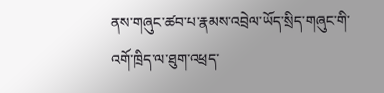ནས་གཞུང་ཚབ་པ་རྣམས་འབྲེལ་ཡོད་སྲིད་གཞུང་གི་འགོ་ཁྲིད་ལ་ཐུག་འཕྲད་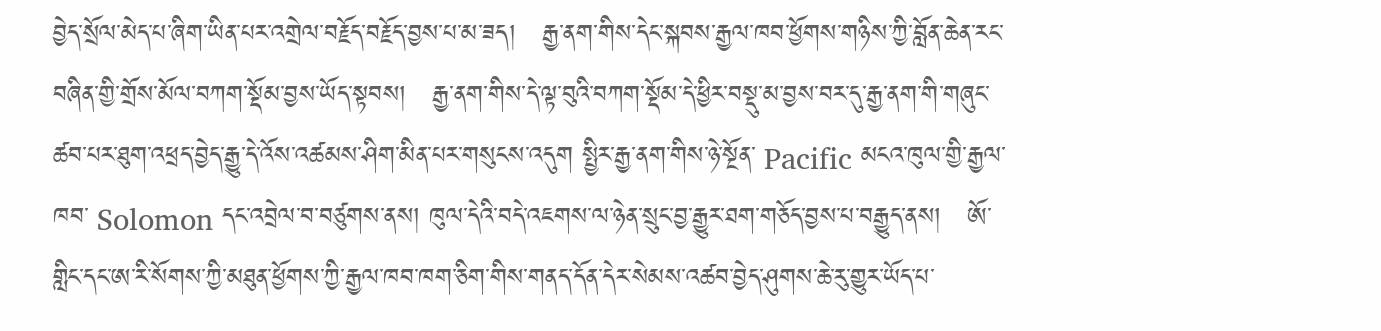བྱེད་སྲོལ་མེད་པ་ཞིག་ཡིན་པར་འགྲེལ་བརྗོད་བརྗོད་བྱས་པ་མ་ཟད།   རྒྱ་ནག་གིས་དེང་སྐབས་རྒྱལ་ཁབ་ཕྱོགས་གཉིས་ཀྱི་བློན་ཆེན་རང་བཞིན་གྱི་གྲོས་མོལ་བཀག་སྡོམ་བྱས་ཡོད་སྟབས།   རྒྱ་ནག་གིས་དེ་ལྟ་བུའི་བཀག་སྡོམ་དེ་ཕྱིར་བསྡུ་མ་བྱས་བར་དུ་རྒྱ་ནག་གི་གཞུང་ཚབ་པར་ཐུག་འཕྲད་བྱེད་རྒྱུ་དེ་འོས་འཚམས་ཤིག་མིན་པར་གསུངས་འདུག སྤྱིར་རྒྱ་ནག་གིས་ཉེ་སྔོན་ Pacific མངའ་ཁུལ་གྱི་རྒྱལ་ཁབ་ Solomon དང་འབྲེལ་བ་བཙུགས་ནས། ཁུལ་དེའི་བདེ་འཇགས་ལ་ཉེན་སྲུང་བྱ་རྒྱུར་ཐག་གཅོད་བྱས་པ་བརྒྱུད་ནས།   ཨོ་གླིང་དང་ཨ་རི་སོགས་ཀྱི་མཐུན་ཕྱོགས་ཀྱི་རྒྱལ་ཁབ་ཁག་ཅིག་གིས་གནད་དོན་དེར་སེམས་འཚབ་བྱེད་ཤུགས་ཆེ་རུ་གྱུར་ཡོད་པ་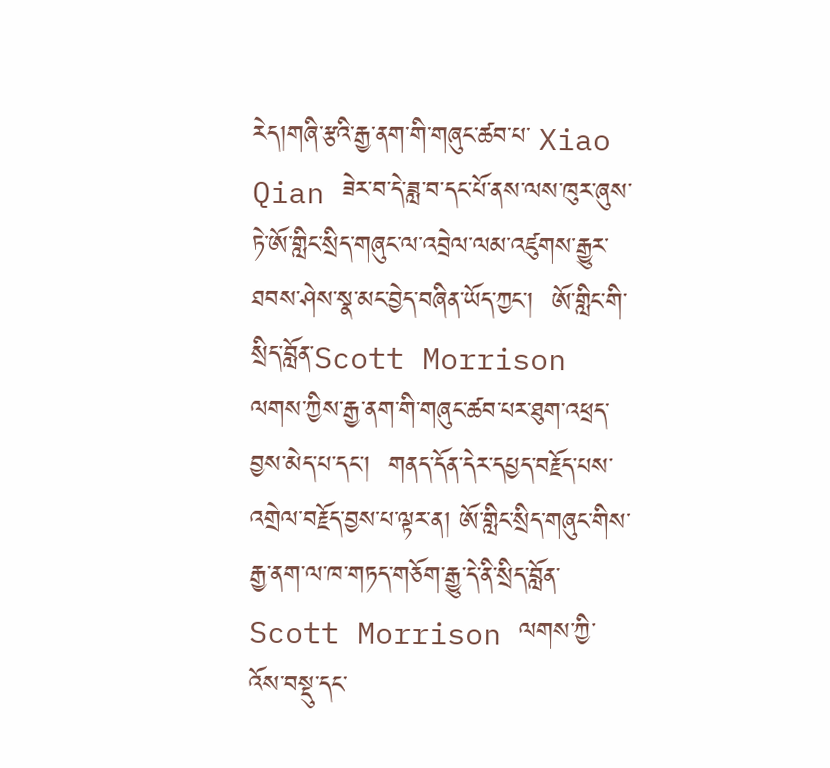རེད།གཞི་རྩའི་རྒྱ་ནག་གི་གཞུང་ཚབ་པ་ Xiao Qian ཟེར་བ་དེ་ཟླ་བ་དང་པོ་ནས་ལས་ཁུར་ཞུས་ཏེ་ཨོ་གླིང་སྲིད་གཞུང་ལ་འབྲེལ་ལམ་འཛུགས་རྒྱུར་ཐབས་ཤེས་སྣ་མང་བྱེད་བཞིན་ཡོད་ཀྱང་།  ཨོ་གླིང་གི་སྲིད་བློན་Scott Morrison ལགས་ཀྱིས་རྒྱ་ནག་གི་གཞུང་ཚབ་པར་ཐུག་འཕྲད་བྱས་མེད་པ་དང་།  གནད་དོན་དེར་དཔྱད་བརྗོད་པས་འགྲེལ་བརྗོད་བྱས་པ་ལྟར་ན། ཨོ་གླིང་སྲིད་གཞུང་གིས་རྒྱ་ནག་ལ་ཁ་གཏད་གཅོག་རྒྱུ་དེ་ནི་སྲིད་བློན་ Scott Morrison ལགས་ཀྱི་འོས་བསྡུ་དང་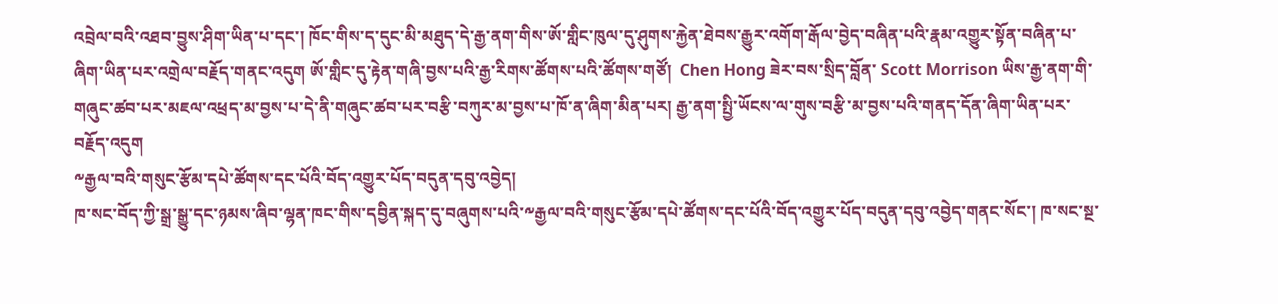འབྲེལ་བའི་འཐབ་བྱུས་ཤིག་ཡིན་པ་དང་། ཁོང་གིས་ད་དུང་མི་མཐུད་དེ་རྒྱ་ནག་གིས་ཨོ་གླིང་ཁུལ་དུ་ཤུགས་རྐྱེན་ཐེབས་རྒྱུར་འགོག་རྒོལ་བྱེད་བཞིན་པའི་རྣམ་འགྱུར་སྟོན་བཞིན་པ་ཞིག་ཡིན་པར་འགྲེལ་བརྗོད་གནང་འདུག ཨོ་གླིང་དུ་རྟེན་གཞི་བྱས་པའི་རྒྱ་རིགས་ཚོགས་པའི་ཚོགས་གཙོ།  Chen Hong ཟེར་བས་སྲིད་བློན་ Scott Morrison ཡིས་རྒྱ་ནག་གི་གཞུང་ཚབ་པར་མཇལ་འཕྲད་མ་བྱས་པ་དེ་ནི་གཞུང་ཚབ་པར་བརྩི་བཀུར་མ་བྱས་པ་ཁོ་ན་ཞིག་མིན་པར། རྒྱ་ནག་སྤྱི་ཡོངས་ལ་གུས་བརྩི་མ་བྱས་པའི་གནད་དོན་ཞིག་ཡིན་པར་བརྗོད་འདུག
༸རྒྱལ་བའི་གསུང་རྩོམ་དཔེ་ཚོགས་དང་པོའི་བོད་འགྱུར་པོད་བདུན་དབུ་འབྱེད།
ཁ་སང་བོད་ཀྱི་སྒྲ་སྒྱུ་དང་ཉམས་ཞིབ་ལྷན་ཁང་གིས་དབྱིན་སྐད་དུ་བཞུགས་པའི་༸རྒྱལ་བའི་གསུང་རྩོམ་དཔེ་ཚོགས་དང་པོའི་བོད་འགྱུར་པོད་བདུན་དབུ་འབྱེད་གནང་སོང་། ཁ་སང་སྔ་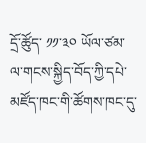དྲོ་ཚོུད་ ༡༡་༣༠ ཡོལ་ཙམ་ལ་གངས་སྐྱིད་བོད་ཀྱི་དཔེ་མཛོད་ཁང་གི་ཚོགས་ཁང་དུ་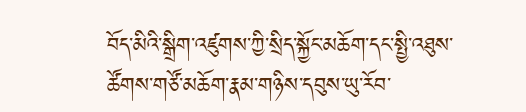བོད་མིའི་སྒྲིག་འཛུགས་ཀྱི་སྲིད་སྐྱོང་མཆོག་དང་སྤྱི་འཐུས་ཚོགས་གཙོ་མཆོག་རྣམ་གཉིས་དབུས་ཡུ་རོབ་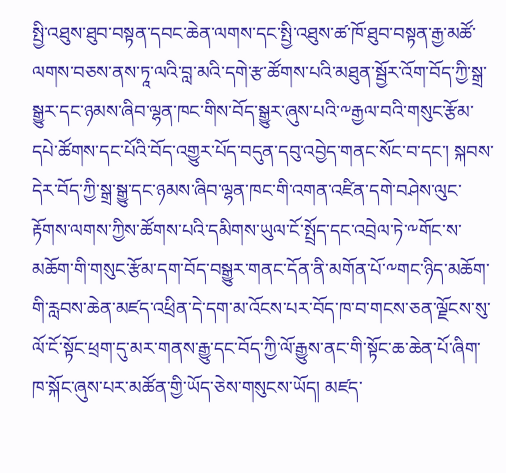སྤྱི་འཐུས་ཐུབ་བསྟན་དབང་ཆེན་ལགས་དང་སྤྱི་འཐུས་ཚ་ཁོ་ཐུབ་བསྟན་རྒྱ་མཚོ་ལགས་བཅས་ནས་ཏཱ་ལའི་བླ་མའི་དགེ་རྩ་ཚོགས་པའི་མཐུན་སྦྱོར་འོག་བོད་ཀྱི་སྒྲ་སྒྱུར་དང་ཉམས་ཞིབ་ལྷན་ཁང་གིས་བོད་སྒྱུར་ཞུས་པའི་༸རྒྱལ་བའི་གསུང་རྩོམ་དཔེ་ཚོགས་དང་པོའི་བོད་འགྱུར་པོད་བདུན་དབུ་འབྱེད་གནང་སོང་བ་དང་། སྐབས་དེར་བོད་ཀྱི་སྒྲ་སྒྱུ་དང་ཉམས་ཞིབ་ལྷན་ཁང་གི་འགན་འཛིན་དགེ་བཤེས་ལུང་རྟོགས་ལགས་ཀྱིས་ཚོགས་པའི་དམིགས་ཡུལ་ངོ་སྤྲོད་དང་འབྲེལ་ཏེ་༸གོང་ས་མཆོག་གི་གསུང་རྩོམ་དག་བོད་བསྒྱུར་གནང་དོན་ནི་མགོན་པོ་༸གང་ཉིད་མཆོག་གི་རླབས་ཆེན་མཛད་འཕྲིན་དེ་དག་མ་འོངས་པར་བོད་ཁ་བ་གངས་ཅན་ལྗོངས་སུ་ལོ་ངོ་སྟོང་ཕྲག་དུ་མར་གནས་རྒྱུ་དང་བོད་ཀྱི་ལོ་རྒྱུས་ནང་གི་སྟོང་ཆ་ཆེན་པོ་ཞིག་ཁ་སྐོང་ཞུས་པར་མཚོན་གྱི་ཡོད་ཅེས་གསུངས་ཡོད། མཛད་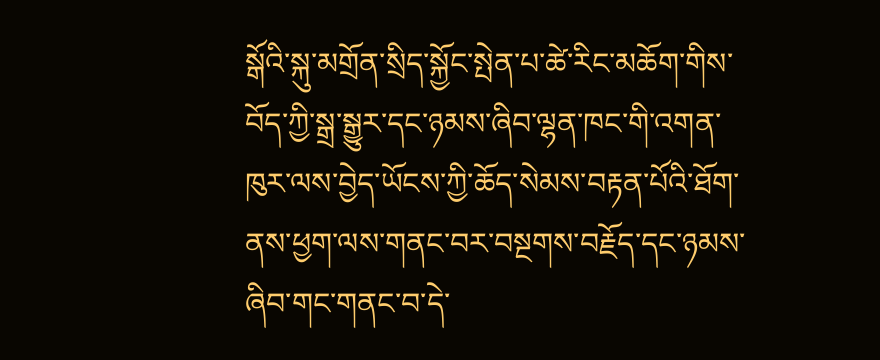སྒོའི་སྐུ་མགྲོན་སྲིད་སྐྱོང་སྤེན་པ་ཚེ་རིང་མཆོག་གིས་བོད་ཀྱི་སྒྲ་སྒྱུར་དང་ཉམས་ཞིབ་ལྷན་ཁང་གི་འགན་ཁུར་ལས་བྱེད་ཡོངས་ཀྱི་ཆོད་སེམས་བརྟན་པོའི་ཐོག་ནས་ཕྱག་ལས་གནང་བར་བསྔགས་བརྗོད་དང་ཉམས་ཞིབ་གང་གནང་བ་དེ་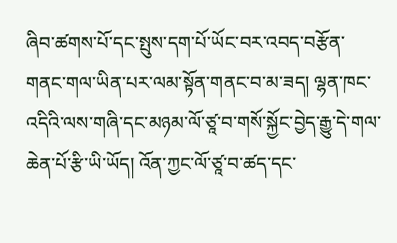ཞིབ་ཚགས་པོ་དང་སྤུས་དག་པོ་ཡོང་བར་འབད་བརྩོན་གནང་གལ་ཡིན་པར་ལམ་སྟོན་གནང་བ་མ་ཟད། ལྷན་ཁང་འདིའི་ལས་གཞི་དང་མཉམ་ལོ་ཙཱ་བ་གསོ་སྐྱོང་བྱེད་རྒྱུ་དེ་གལ་ཆེན་པོ་རྩི་ཡི་ཡོད། འོན་ཀྱང་ལོ་ཙཱ་བ་ཚད་དང་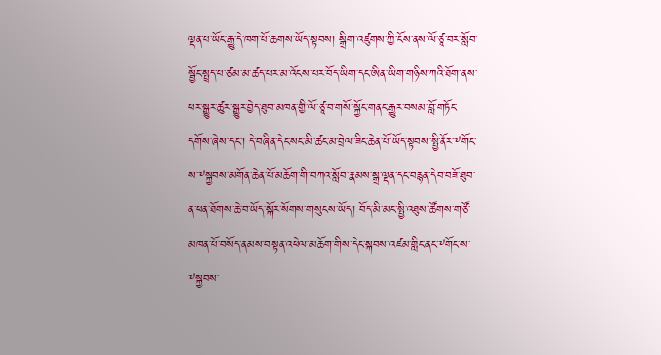ལྡན་པ་ཡོང་རྒྱུ་དེ་ཁག་པོ་ཆགས་ཡོད་སྟབས། སྒྲིག་འཛུགས་ཀྱི་ངོས་ནས་ལོ་ཙཱ་བར་སློབ་སྦྱོང་སྤྲད་པ་ཙམ་མ་ཚད་པར་མ་འོངས་པར་བོད་ཡིག་དང་ཨིན་ཡིག་གཉིས་ཀའི་ཐོག་ནས་ཕར་སྒྱུར་ཚུར་སྒྱུར་བྱེད་ཐུབ་མཁན་གྱི་ལོ་ཙཱ་བ་གསོ་སྐྱོང་གནང་རྒྱུར་བསམ་བློ་གཏོང་དགོས་ཞེས་དང་། དེ་བཞིན་དེང་སང་མི་ཚང་མ་བྲེལ་ཟིང་ཆེན་པོ་ཡོད་སྟབས་སྤྱི་ནོར་༸གོང་ས་༸སྐྱབས་མགོན་ཆེན་པོ་མཆོག་གི་བཀའ་སློབ་རྣམས་སྒྲ་ལྡན་དང་བརྙན་དེབ་བཟོ་ཐུབ་ན་ཕན་ཐོགས་ཆེ་བ་ཡོད་སྐོར་སོགས་གསུངས་ཡོད། བོད་མི་མང་སྤྱི་འཐུས་ཚོགས་གཙོ་མཁན་པོ་བསོད་ནམས་བསྟན་འཕེལ་མཆོག་གིས་དེང་སྐབས་འཛམ་གླིང་ནང་༸གོང་ས་༸སྐྱབས་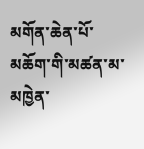མགོན་ཆེན་པོ་མཆོག་གི་མཚན་མ་མཁྱེན་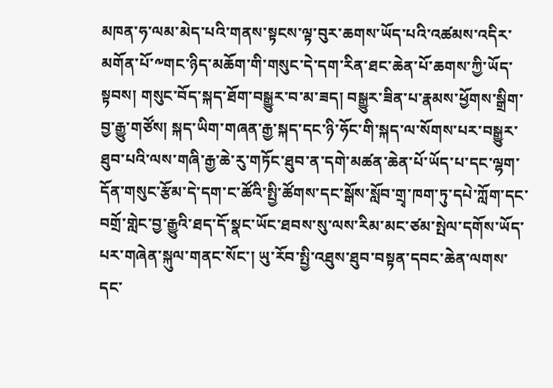མཁན་ཧ་ལམ་མེད་པའི་གནས་སྟངས་ལྟ་བུར་ཆགས་ཡོད་པའི་འཚམས་འདིར་མགོན་པོ་༸གང་ཉིད་མཆོག་གི་གསུང་དེ་དག་རིན་ཐང་ཆེན་པོ་ཆགས་ཀྱི་ཡོད་སྟབས། གསུང་བོད་སྐད་ཐོག་བསྒྱུར་བ་མ་ཟད། བསྒྱུར་ཟིན་པ་རྣམས་ཕྱོགས་སྒྲིག་བྱ་རྒྱུ་གཙོས། སྐད་ཡིག་གཞན་རྒྱ་སྐད་དང་ཉི་ཧོང་གི་སྐད་ལ་སོགས་པར་བསྒྱུར་ཐུབ་པའི་ལས་གཞི་རྒྱ་ཆེ་རུ་གཏོང་ཐུབ་ན་དགེ་མཚན་ཆེན་པོ་ཡོད་པ་དང་ལྷག་དོན་གསུང་རྩོམ་དེ་དག་ང་ཚོའི་སྤྱི་ཚོགས་དང་སྒོས་སློབ་གྲྭ་ཁག་ཏུ་དཔེ་ཀློག་དང་བགྲོ་གླེང་བྱ་རྒྱུའི་ཐད་དོ་སྣང་ཡོང་ཐབས་སུ་ལས་རིམ་མང་ཙམ་སྤེལ་དགོས་ཡོད་པར་གཞེན་སྐུལ་གནང་སོང་། ཡུ་རོབ་སྤྱི་འཐུས་ཐུབ་བསྟན་དབང་ཆེན་ལགས་དང་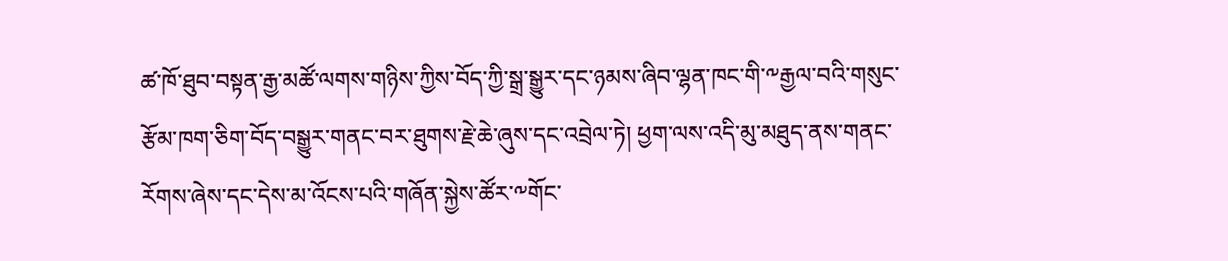ཚ་ཁོ་ཐུབ་བསྟན་རྒྱ་མཚོ་ལགས་གཉིས་ཀྱིས་བོད་ཀྱི་སྒྲ་སྒྱུར་དང་ཉམས་ཞིབ་ལྷན་ཁང་གི་༸རྒྱལ་བའི་གསུང་རྩོམ་ཁག་ཅིག་བོད་བསྒྱུར་གནང་བར་ཐུགས་རྗེ་ཆེ་ཞུས་དང་འབྲེལ་ཏེ། ཕྱག་ལས་འདི་མུ་མཐུད་ནས་གནང་རོགས་ཞེས་དང་དེས་མ་འོངས་པའི་གཞོན་སྐྱེས་ཚོར་༸གོང་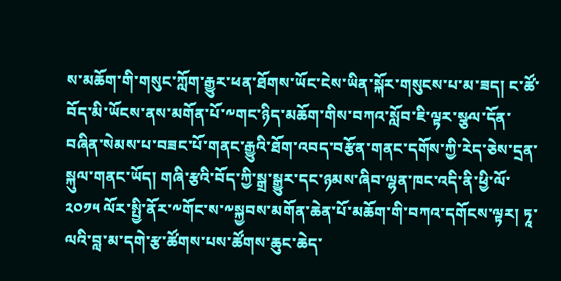ས་མཆོག་གི་གསུང་ཀློག་རྒྱུར་ཕན་ཐོགས་ཡོང་ངེས་ཡིན་སྐོར་གསུངས་པ་མ་ཟད། ང་ཚོ་བོད་མི་ཡོངས་ནས་མགོན་པོ་༸གང་ཉིད་མཆོག་གིས་བཀའ་སློབ་ཇི་ལྟར་སྩལ་དོན་བཞིན་སེམས་པ་བཟང་པོ་གནང་རྒྱུའི་ཐོག་འབད་བརྩོན་གནང་དགོས་ཀྱི་རེད་ཅེས་དྲན་སྐུལ་གནང་ཡོད། གཞི་རྩའི་བོད་ཀྱི་སྒྲ་སྒྱུར་དང་ཉམས་ཞིབ་ལྷན་ཁང་འདི་ནི་ཕྱི་ལོ་ ༢༠༡༥ ལོར་སྤྱི་ནོར་༸གོང་ས་༸སྐྱབས་མགོན་ཆེན་པོ་མཆོག་གི་བཀའ་དགོངས་ལྟར། ཏཱ་ལའི་བླ་མ་དགེ་རྩ་ཚོགས་པས་ཚོགས་ཆུང་ཆེད་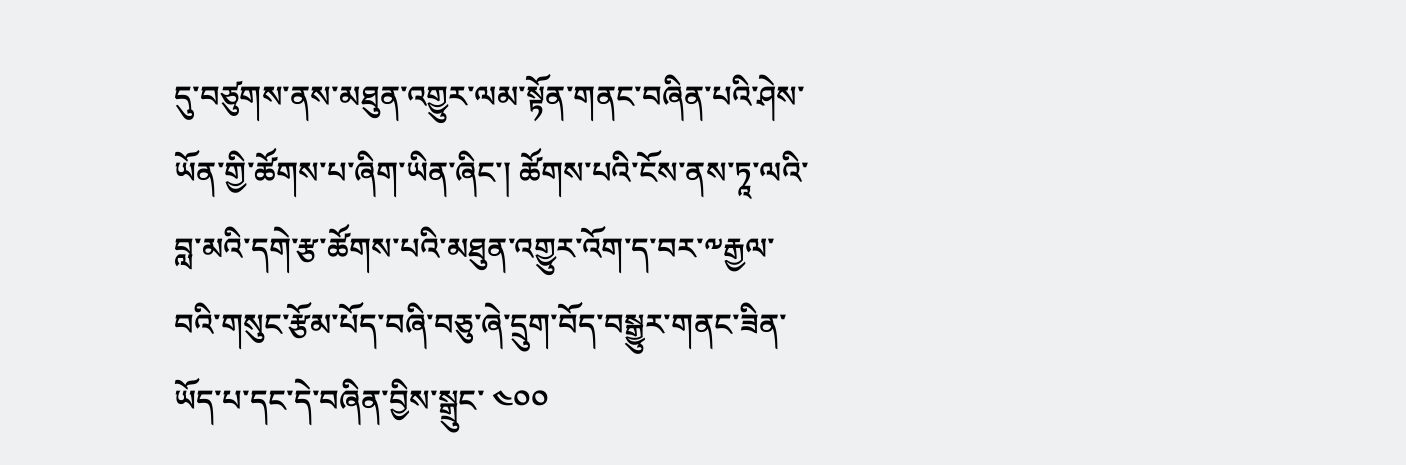དུ་བཙུགས་ནས་མཐུན་འགྱུར་ལམ་སྟོན་གནང་བཞིན་པའི་ཤེས་ཡོན་གྱི་ཚོགས་པ་ཞིག་ཡིན་ཞིང་། ཚོགས་པའི་ངོས་ནས་ཏཱ་ལའི་བླ་མའི་དགེ་རྩ་ཚོགས་པའི་མཐུན་འགྱུར་འོག་ད་བར་༸རྒྱལ་བའི་གསུང་རྩོམ་པོད་བཞི་བཅུ་ཞེ་དྲུག་བོད་བསྒྱུར་གནང་ཟིན་ཡོད་པ་དང་དེ་བཞིན་བྱིས་སྒྲུང་ ༤༠༠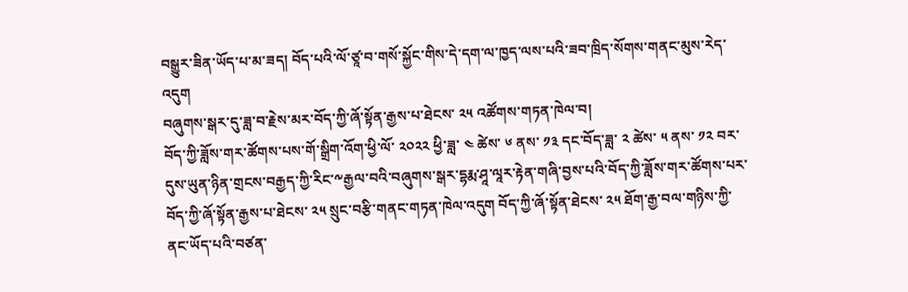བསྒྱུར་ཟིན་ཡོད་པ་མ་ཟད། བོད་པའི་ལོ་ཙཱ་བ་གསོ་སྐྱོང་གིས་དེ་དག་ལ་ཁྱད་ལས་པའི་ཟབ་ཁྲིད་སོགས་གནང་མུས་རེད་འདུག
བཞུགས་སྒར་དུ་ཟླ་བ་རྗེས་མར་བོད་ཀྱི་ཞོ་སྟོན་རྒྱས་པ་ཐེངས་ ༢༥ འཚོགས་གཏན་ཁེལ་བ།
བོད་ཀྱི་ཟློས་གར་ཚོགས་པས་གོ་སྒྲིག་འོག་ཕྱི་ལོ་ ༢༠༢༢ ཕྱི་ཟླ་ ༤ ཚེས་ ༦ ནས་ ༡༣ དང་བོད་ཟླ་ ༢ ཚེས་ ༥ ནས་ ༡༢ བར་དུས་ཡུན་ཉིན་གྲངས་བརྒྱད་ཀྱི་རིང་༸རྒྱལ་བའི་བཞུགས་སྒར་དྷརྨ་ཤཱ་ལཱར་རྟེན་གཞི་བྱས་པའི་བོད་ཀྱི་ཟློས་གར་ཚོགས་པར་བོད་ཀྱི་ཞོ་སྟོན་རྒྱས་པ་ཐེངས་ ༢༥ སྲུང་བརྩི་གནང་གཏན་ཁེལ་འདུག བོད་ཀྱི་ཞོ་སྟོན་ཐེངས་ ༢༥ ཐོག་རྒྱ་བལ་གཉིས་ཀྱི་ནང་ཡོད་པའི་བཙན་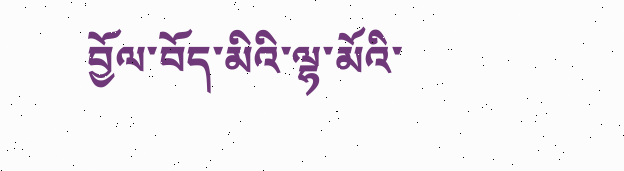བྱོལ་བོད་མིའི་ལྷ་མོའི་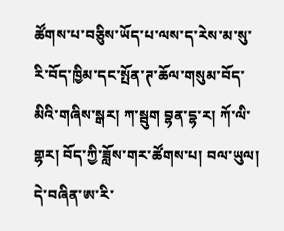ཚོགས་པ་བཅིུས་ཡོད་པ་ལས་ད་རེས་མ་སུ་རི་བོད་ཁྱིམ་དང་སྤོན་ཊ་ཆོལ་གསུམ་བོད་མིའི་གཞིས་སྒར། ཀ་སྦུག བྷན་དྷ་ར། ཀོ་ལི་གྷར། བོད་ཀྱི་ཟློས་གར་ཚོགས་པ། བལ་ཡུལ། དེ་བཞིན་ཨ་རི་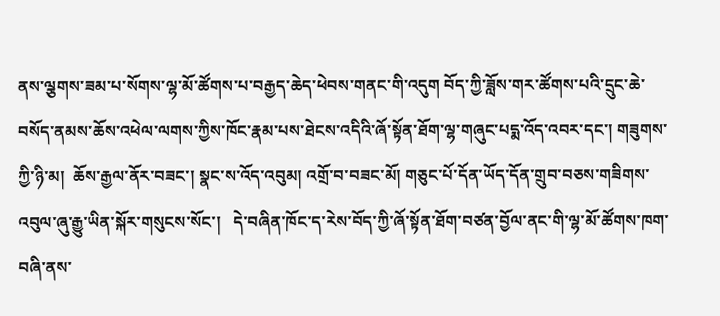ནས་ལྕགས་ཟམ་པ་སོགས་ལྷ་མོ་ཚོགས་པ་བརྒྱད་ཆེད་ཕེབས་གནང་གི་འདུག བོད་ཀྱི་ཟློས་གར་ཚོགས་པའི་དྲུང་ཆེ་བསོད་ནམས་ཆོས་འཕེལ་ལགས་ཀྱིས་ཁོང་རྣམ་པས་ཐེངས་འདིའི་ཞོ་སྟོན་ཐོག་ལྷ་གཞུང་པདྨ་འོད་འབར་དང་། གཟུགས་ཀྱི་ཉི་མ།  ཆོས་རྒྱལ་ནོར་བཟང་། སྣང་ས་འོད་འབུམ། འགྲོ་བ་བཟང་མོ། གཅུང་པོ་དོན་ཡོད་དོན་གྲུབ་བཅས་གཟིགས་འབུལ་ཞུ་རྒྱུ་ཡིན་སྐོར་གསུངས་སོང་།   དེ་བཞིན་ཁོང་ད་རེས་བོད་ཀྱི་ཞོ་སྟོན་ཐོག་བཙན་བྱོལ་ནང་གི་ལྷ་མོ་ཚོགས་ཁག་བཞི་ནས་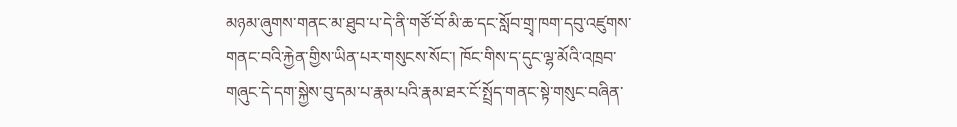མཉམ་ཞུགས་གནང་མ་ཐུབ་པ་དེ་ནི་གཙོ་བོ་མི་ཆ་དང་སློབ་གྲྭ་ཁག་དབུ་འཛུགས་གནང་བའི་རྐྱེན་གྱིས་ཡིན་པར་གསུངས་སོང་། ཁོང་གིས་ད་དུང་ལྷ་མོའི་འཁྲབ་གཞུང་དེ་དག་སྐྱེས་བུ་དམ་པ་རྣམ་པའི་རྣམ་ཐར་ངོ་སྤྲོད་གནང་སྟེ་གསུང་བཞིན་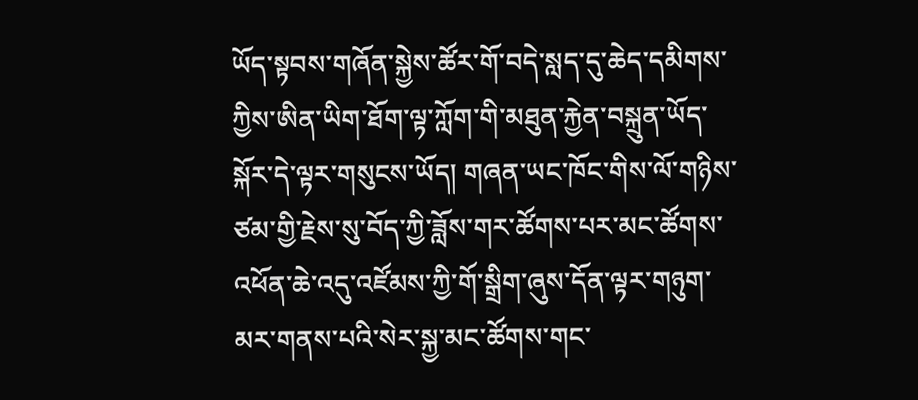ཡོད་སྟབས་གཞོན་སྐྱེས་ཚོར་གོ་བདེ་སླད་དུ་ཆེད་དམིགས་ཀྱིས་ཨིན་ཡིག་ཐོག་ལྟ་ཀློག་གི་མཐུན་རྐྱེན་བསྐྲུན་ཡོད་སྐོར་དེ་ལྟར་གསུངས་ཡོད། གཞན་ཡང་ཁོང་གིས་ལོ་གཉིས་ཙམ་གྱི་རྗེས་སུ་བོད་ཀྱི་ཟློས་གར་ཚོགས་པར་མང་ཚོགས་འཕོན་ཆེ་འདུ་འཛོམས་ཀྱི་གོ་སྒྲིག་ཞུས་དོན་ལྟར་གཉུག་མར་གནས་པའི་སེར་སྐྱ་མང་ཚོགས་གང་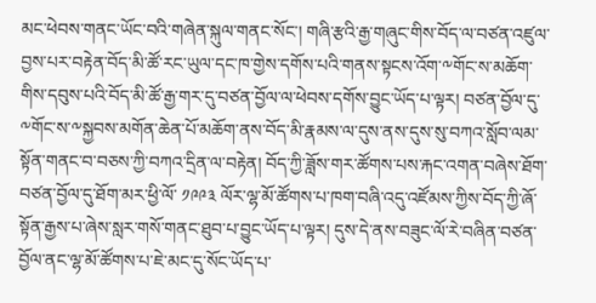མང་ཕེབས་གནང་ཡོང་བའི་གཞེན་སྐུལ་གནང་སོང་། གཞི་རྩའི་རྒྱ་གཞུང་གིས་བོད་ལ་བཙན་འཛུལ་བྱས་པར་བརྟེན་བོད་མི་ཚོ་རང་ཡུལ་དང་ཁ་གྱེས་དགོས་པའི་གནས་སྟངས་འོག་༸གོང་ས་མཆོག་གིས་དབུས་པའི་བོད་མི་ཚོ་རྒྱ་གར་དུ་བཙན་བྱོལ་ལ་ཕེབས་དགོས་བྱུང་ཡོད་པ་ལྟར། བཙན་བྱོལ་དུ་༸གོང་ས་༸སྐྱབས་མགོན་ཆེན་པོ་མཆོག་ནས་བོད་མི་རྣམས་ལ་དུས་ནས་དུས་སུ་བཀའ་སློབ་ལམ་སྟོན་གནང་བ་བཅས་ཀྱི་བཀའ་དྲིན་ལ་བརྟེན། བོད་ཀྱི་ཟློས་གར་ཚོགས་པས་རྐང་འགན་བཞེས་ཐོག་བཙན་བྱོལ་དུ་ཐོག་མར་ཕྱི་ལོ་ ༡༩༩༣ ལོར་ལྷ་མོ་ཚོགས་པ་ཁག་བཞི་འདུ་འཛོམས་ཀྱིས་བོད་ཀྱི་ཞོ་སྟོན་རྒྱས་པ་ཞེས་སླར་གསོ་གནང་ཐུབ་པ་བྱུང་ཡོད་པ་ལྟར། དུས་དེ་ནས་བཟུང་ལོ་རེ་བཞིན་བཙན་བྱོལ་ནང་ལྷ་མོ་ཚོགས་པ་ཇེ་མང་དུ་སོང་ཡོད་པ་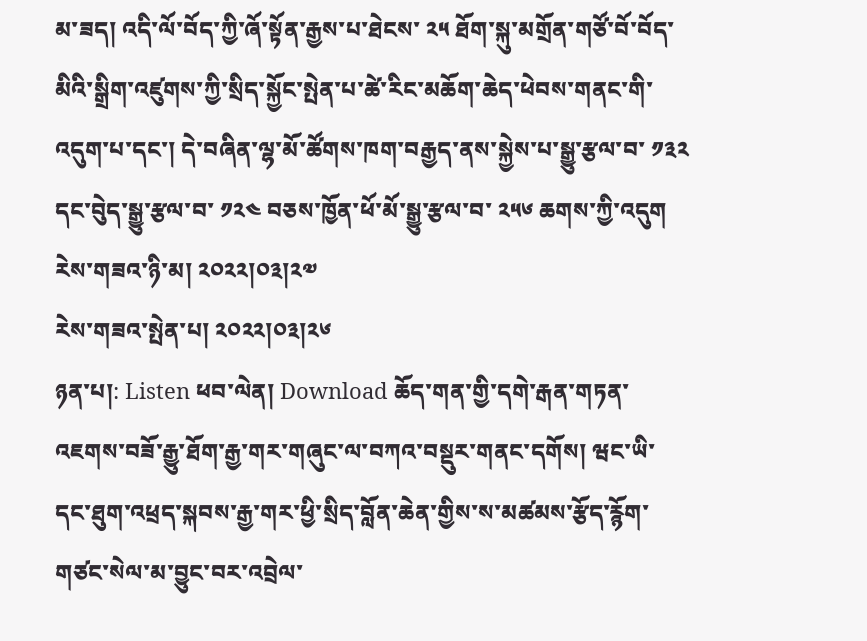མ་ཟད། འདི་ལོ་བོད་ཀྱི་ཞོ་སྟོན་རྒྱས་པ་ཐེངས་ ༢༥ ཐོག་སྐུ་མགྲོན་གཙོ་བོ་བོད་མིའི་སྒྲིག་འཛུགས་ཀྱི་སྲིད་སྐྱོང་སྤེན་པ་ཚེ་རིང་མཆོག་ཆེད་ཕེབས་གནང་གི་འདུག་པ་དང་། དེ་བཞིན་ལྷ་མོ་ཚོགས་ཁག་བརྒྱད་ནས་སྐྱེས་པ་སྒྱུ་རྩལ་བ་ ༡༣༢ དང་བེུད་སྒྱུ་རྩལ་བ་ ༡༢༤ བཅས་ཁྱོན་ཕོ་མོ་སྒྱུ་རྩལ་བ་ ༢༥༦ ཆགས་ཀྱི་འདུག
རེས་གཟའ་ཉི་མ། ༢༠༢༢།༠༣།༢༧
རེས་གཟའ་སྤེན་པ། ༢༠༢༢།༠༣།༢༦
ཉན་པ།: Listen ཕབ་ལེན། Download ཆོད་གན་གྱི་དགེ་རྒན་གཏན་འཇགས་བཟོ་རྒྱུ་ཐོག་རྒྱ་གར་གཞུང་ལ་བཀའ་བསྡུར་གནང་དགོས། ཝང་ཡི་དང་ཐུག་འཕྲད་སྐབས་རྒྱ་གར་ཕྱི་སྲིད་བློན་ཆེན་གྱིས་ས་མཚམས་རྩོད་རྙོག་གཙང་སེལ་མ་བྱུང་བར་འབྲེལ་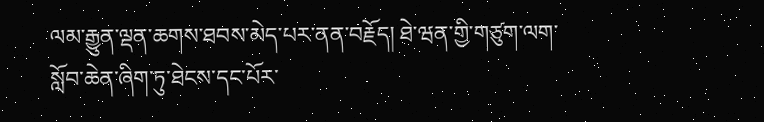ལམ་རྒྱུན་ལྡན་ཆགས་ཐབས་མེད་པར་ནན་བརྗོད། ཐེ་ཝན་གྱི་གཙུག་ལག་སློབ་ཆེན་ཞིག་ཏུ་ཐེངས་དང་པོར་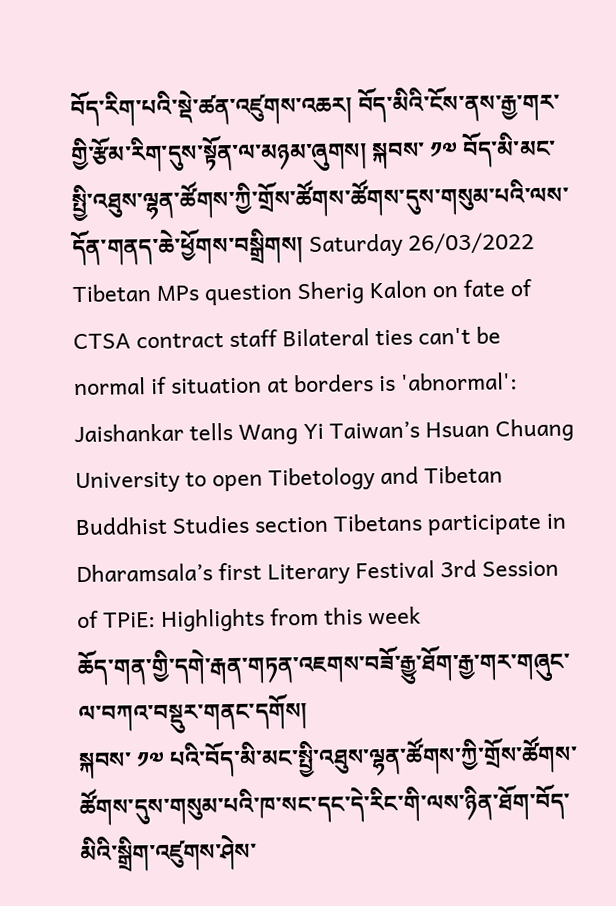བོད་རིག་པའི་སྡེ་ཚན་འཛུགས་འཆར། བོད་མིའི་ངོས་ནས་རྒྱ་གར་གྱི་རྩོམ་རིག་དུས་སྟོན་ལ་མཉམ་ཞུགས། སྐབས་ ༡༧ བོད་མི་མང་སྤྱི་འཐུས་ལྷན་ཚོགས་ཀྱི་གྲོས་ཚོགས་ཚོགས་དུས་གསུམ་པའི་ལས་དོན་གནད་ཆེ་ཕྱོགས་བསྒྲིགས། Saturday 26/03/2022 Tibetan MPs question Sherig Kalon on fate of CTSA contract staff Bilateral ties can't be normal if situation at borders is 'abnormal': Jaishankar tells Wang Yi Taiwan’s Hsuan Chuang University to open Tibetology and Tibetan Buddhist Studies section Tibetans participate in Dharamsala’s first Literary Festival 3rd Session of TPiE: Highlights from this week
ཆོད་གན་གྱི་དགེ་རྒན་གཏན་འཇགས་བཟོ་རྒྱུ་ཐོག་རྒྱ་གར་གཞུང་ལ་བཀའ་བསྡུར་གནང་དགོས།
སྐབས་ ༡༧ པའི་བོད་མི་མང་སྤྱི་འཐུས་ལྷན་ཚོགས་ཀྱི་གྲོས་ཚོགས་ཚོགས་དུས་གསུམ་པའི་ཁ་སང་དང་དེ་རིང་གི་ལས་ཉིན་ཐོག་བོད་མིའི་སྒྲིག་འཛུགས་ཤེས་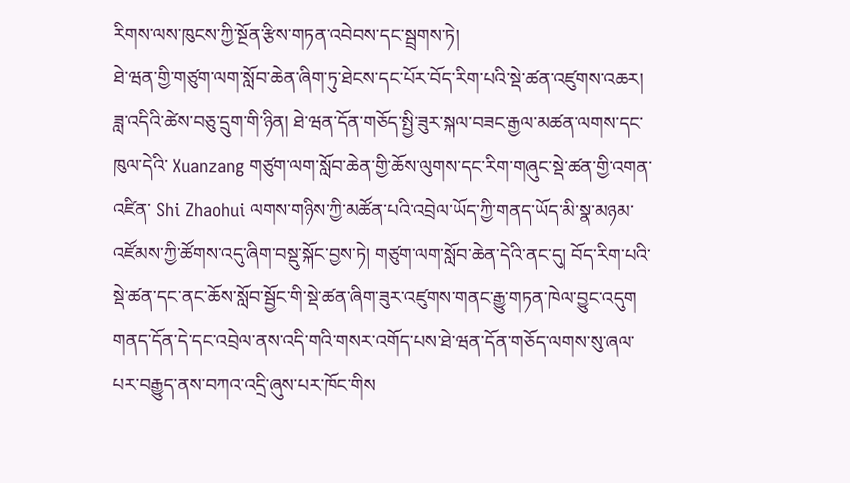རིགས་ལས་ཁུངས་ཀྱི་སྔོན་རྩིས་གཏན་འབེབས་དང་སྦྲགས་ཏེ།
ཐེ་ཝན་གྱི་གཙུག་ལག་སློབ་ཆེན་ཞིག་ཏུ་ཐེངས་དང་པོར་བོད་རིག་པའི་སྡེ་ཚན་འཛུགས་འཆར།
ཟླ་འདིའི་ཚེས་བཅུ་དྲུག་གི་ཉིན། ཐེ་ཝན་དོན་གཅོད་སྤྱི་ཟུར་སྐལ་བཟང་རྒྱལ་མཚན་ལགས་དང་ཁུལ་དེའི་ Xuanzang གཙུག་ལག་སློབ་ཆེན་གྱི་ཆོས་ལུགས་དང་རིག་གཞུང་སྡེ་ཚན་གྱི་འགན་འཛིན་ Shi Zhaohui ལགས་གཉིས་ཀྱི་མཚོན་པའི་འབྲེལ་ཡོད་ཀྱི་གནད་ཡོད་མི་སྣ་མཉམ་འཛོམས་ཀྱི་ཚོགས་འདུ་ཞིག་བསྡུ་སྐོང་བྱས་ཏེ། གཙུག་ལག་སློབ་ཆེན་དེའི་ནང་དུ། བོད་རིག་པའི་སྡེ་ཚན་དང་ནང་ཆོས་སློབ་སྦྱོང་གི་སྡེ་ཚན་ཞིག་ཟུར་འཛུགས་གནང་རྒྱུ་གཏན་ཁེལ་བྱུང་འདུག གནད་དོན་དེ་དང་འབྲེལ་ནས་འདི་གའི་གསར་འགོད་པས་ཐེ་ཝན་དོན་གཅོད་ལགས་སུ་ཞལ་པར་བརྒྱུད་ནས་བཀའ་འདྲི་ཞུས་པར་ཁོང་གིས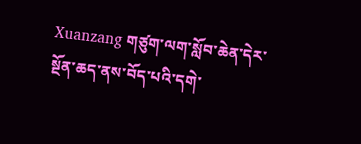Xuanzang གཙུག་ལག་སློབ་ཆེན་དེར་སྔོན་ཆད་ནས་བོད་པའི་དགེ་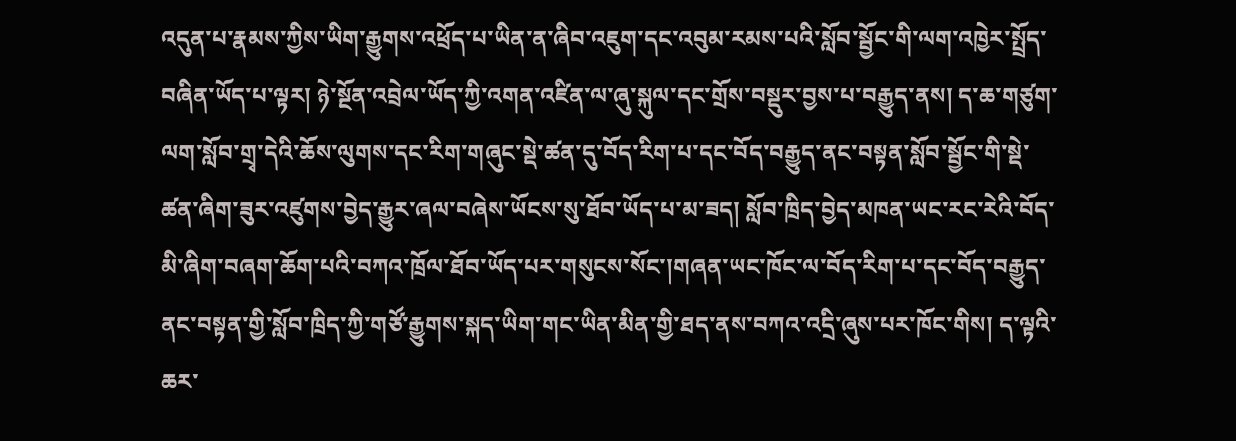འདུན་པ་རྣམས་ཀྱིས་ཡིག་རྒྱུགས་འཕྲོད་པ་ཡིན་ན་ཞིབ་འཇུག་དང་འབུམ་རམས་པའི་སློབ་སྦྱོང་གི་ལག་འཁྱེར་སྤྲོད་བཞིན་ཡོད་པ་ལྟར། ཉེ་སྔོན་འབྲེལ་ཡོད་ཀྱི་འགན་འཛིན་ལ་ཞུ་སྐུལ་དང་གྲོས་བསྡུར་བྱས་པ་བརྒྱུད་ནས། ད་ཆ་གཙུག་ལག་སློབ་གྲྭ་དེའི་ཆོས་ལུགས་དང་རིག་གཞུང་སྡེ་ཚན་དུ་བོད་རིག་པ་དང་བོད་བརྒྱུད་ནང་བསྟན་སློབ་སྦྱོང་གི་སྡེ་ཚན་ཞིག་ཟུར་འཛུགས་བྱེད་རྒྱུར་ཞལ་བཞེས་ཡོངས་སུ་ཐོབ་ཡོད་པ་མ་ཟད། སློབ་ཁྲིད་བྱེད་མཁན་ཡང་རང་རེའི་བོད་མི་ཞིག་བཞག་ཆོག་པའི་བཀའ་ཁྲོལ་ཐོབ་ཡོད་པར་གསུངས་སོང་།གཞན་ཡང་ཁོང་ལ་བོད་རིག་པ་དང་བོད་བརྒྱུད་ནང་བསྟན་གྱི་སློབ་ཁྲིད་ཀྱི་གཙོ་རྒྱུགས་སྐད་ཡིག་གང་ཡིན་མིན་གྱི་ཐད་ནས་བཀའ་འདྲི་ཞུས་པར་ཁོང་གིས། ད་ལྟའི་ཆར་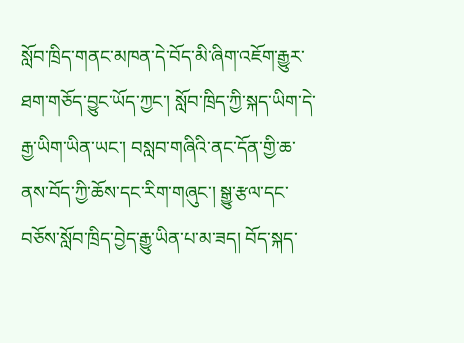སློབ་ཁྲིད་གནང་མཁན་དེ་བོད་མི་ཞིག་འཇོག་རྒྱུར་ཐག་གཅོད་བྱུང་ཡོད་ཀྱང་། སློབ་ཁྲིད་ཀྱི་སྐད་ཡིག་དེ་རྒྱ་ཡིག་ཡིན་ཡང་། བསླབ་གཞིའི་ནང་དོན་གྱི་ཆ་ནས་བོད་ཀྱི་ཆོས་དང་རིག་གཞུང་། སྒྱུ་རྩལ་དང་བཅོས་སློབ་ཁྲིད་བྱེད་རྒྱུ་ཡིན་པ་མ་ཟད། བོད་སྐད་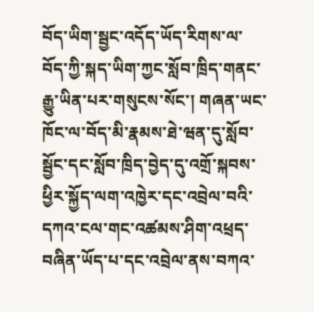བོད་ཡིག་སྦྱང་འདོད་ཡོད་རིགས་ལ་བོད་ཀྱི་སྐད་ཡིག་ཀྱང་སློབ་ཁྲིད་གནང་རྒྱུ་ཡིན་པར་གསུངས་སོང་། གཞན་ཡང་ཁོང་ལ་བོད་མི་རྣམས་ཐེ་ཝན་དུ་སློབ་སྦྱོང་དང་སློབ་ཁྲིད་བྱེད་དུ་འགྲོ་སྐབས་ཕྱིར་སྐྱོད་ལག་འཁྱེར་དང་འབྲེལ་བའི་དཀའ་ངལ་གང་འཚམས་ཤིག་འཕྲད་བཞིན་ཡོད་པ་དང་འབྲེལ་ནས་བཀའ་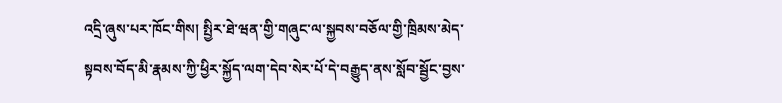འདྲི་ཞུས་པར་ཁོང་གིས། སྤྱིར་ཐེ་ཝན་གྱི་གཞུང་ལ་སྐྱབས་བཅོལ་གྱི་ཁྲིམས་མེད་སྟབས་བོད་མི་རྣམས་ཀྱི་ཕྱིར་སྐྱོད་ལག་དེབ་སེར་པོ་དེ་བརྒྱུད་ནས་སློབ་སྦྱོང་བྱས་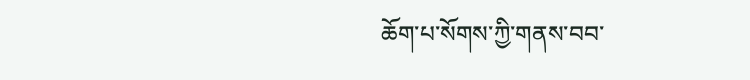ཆོག་པ་སོགས་ཀྱི་གནས་བབ་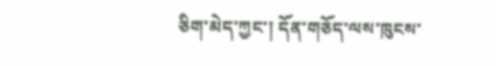ཅིག་མེད་ཀྱང་། དོན་གཅོད་ལས་ཁུངས་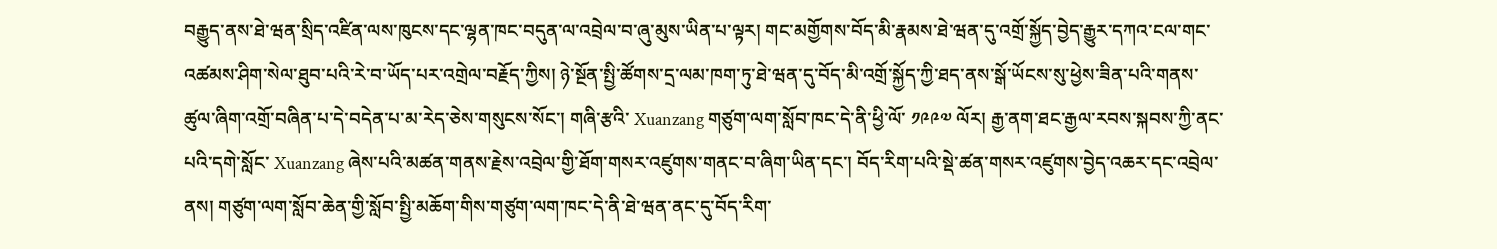བརྒྱུད་ནས་ཐེ་ཝན་སྲིད་འཛིན་ལས་ཁུངས་དང་ལྷན་ཁང་བདུན་ལ་འབྲེལ་བ་ཞུ་མུས་ཡིན་པ་ལྟར། གང་མགྱོགས་བོད་མི་རྣམས་ཐེ་ཝན་དུ་འགྲོ་སྐྱོད་བྱེད་རྒྱུར་དཀའ་ངལ་གང་འཚམས་ཤིག་སེལ་ཐུབ་པའི་རེ་བ་ཡོད་པར་འགྲེལ་བརྗོད་ཀྱིས། ཉེ་སྔོན་སྤྱི་ཚོགས་དྲ་ལམ་ཁག་ཏུ་ཐེ་ཝན་དུ་བོད་མི་འགྲོ་སྐྱོད་ཀྱི་ཐད་ནས་སྒོ་ཡོངས་སུ་ཕྱེས་ཟིན་པའི་གནས་ཚུལ་ཞིག་འགྲོ་བཞིན་པ་དེ་བདེན་པ་མ་རེད་ཅེས་གསུངས་སོང་། གཞི་རྩའི་ Xuanzang གཙུག་ལག་སློབ་ཁང་དེ་ནི་ཕྱི་ལོ་ ༡༩༩༧ ལོར། རྒྱ་ནག་ཐང་རྒྱལ་རབས་སྐབས་ཀྱི་ནང་པའི་དགེ་སློང་ Xuanzang ཞེས་པའི་མཚན་གནས་རྗེས་འབྲེལ་གྱི་ཐོག་གསར་འཛུགས་གནང་བ་ཞིག་ཡིན་དང་། བོད་རིག་པའི་སྡེ་ཚན་གསར་འཛུགས་བྱེད་འཆར་དང་འབྲེལ་ནས། གཙུག་ལག་སློབ་ཆེན་གྱི་སློབ་སྤྱི་མཆོག་གིས་གཙུག་ལག་ཁང་དེ་ནི་ཐེ་ཝན་ནང་དུ་བོད་རིག་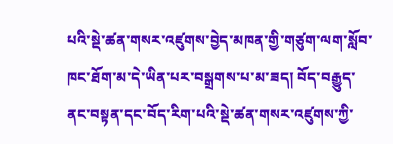པའི་སྡེ་ཚན་གསར་འཛུགས་བྱེད་མཁན་གྱི་གཙུག་ལག་སློབ་ཁང་ཐོག་མ་དེ་ཡིན་པར་བསྒྲགས་པ་མ་ཟད། བོད་བརྒྱུད་ནང་བསྟན་དང་བོད་རིག་པའི་སྡེ་ཚན་གསར་འཛུགས་ཀྱི་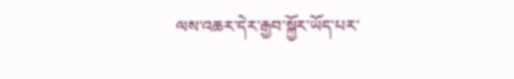ལས་འཆར་དེར་རྒྱབ་སྐྱོར་ཡོད་པར་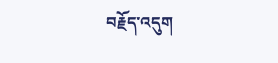བརྗོད་འདུག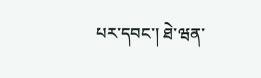པར་དབང་། ཐེ་ཝན་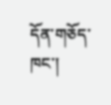དོན་གཅོད་ཁང་།